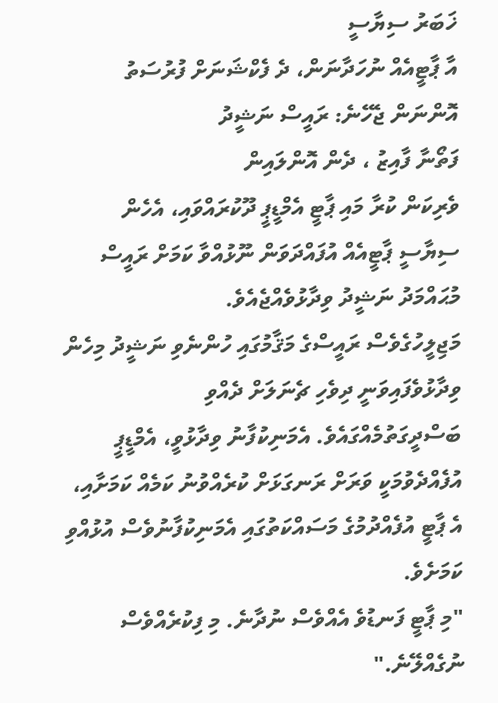ޚަބަރު ސިޔާސީ
އާ ޕާޓީއެއް ނުހަދާނަން، ދެ ފެކްޝަނަށް ފުރުސަތު އޮންނަން ޖެހޭނެ: ރައީސް ނަޝީދު
ފަތޯނާ ފާއިޒު ، ދެން އޮންލައިން
ވެރިކަން ކުރާ މައި ޕާޓީ އެމްޑީޕީ ދޫކުރައްވައި، އެހެން ސިޔާސީ ޕާޓީއެއް އުފައްދަވަން ނޫޅުއްވާ ކަމަށް ރައީސް މުޙައްމަދު ނަޝީދު ވިދާޅުވެއްޖެއެވެ.
މަޖިލީހުގެވެސް ރައީސްގެ މަޤާމުގައި ހުންނެވި ނަޝީދު މިހެން ވިދާޅުވެފައިވަނީ ދިވެހި ޗެނަލަށް ދެއްވި ބަސްދީގަތުމެއްގައެވެ. އެމަނިކުފާނު ވިދާޅުވީ، އެމްޑީޕީ އުފެއްދެވުމަކީ ވަރަށް ރަނގަޅަށް ކުރެއްވުނު ކަމެއް ކަމަށާއި، އެ ޕާޓީ އުފެއްދުމުގެ މަސައްކަތުގައި އެމަނިކުފާނުވެސް އުޅުއްވި ކަމަށެވެ.
"މި ޕާޓީ ފަނޑުވެ އެއްވެސް ނުދާނެ. މި ފިކުރެއްވެސް ނުގެއްލޭނެ."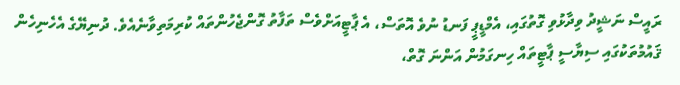ރައީސް ނަޝީދު ވިދާޅުވި ގޮތުގައި، އެމްޑީޕީ ފަނޑު ނުވެ އޮތަސް، އެ ޕާޓީއަށްވެސް ތަފާތު ގޮންޖެހުންތައް ކުރިމަތިވާނެއެވެ. ދުނިޔޭގެ އެހެނިހެން ޤައުމުތަކުގައި ސިޔާސީ ޕާޓީތައް ހިނގަމުން އަންނަ ގޮތް،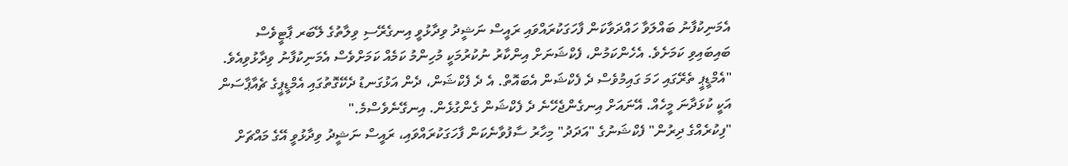އެމަނިކުފާނު ބައްލަވާ ހައްދަވާކަން ފާހަގަކުރައްވައި ރައީސް ނަޝީދު ވިދާޅުވީ އިނގެރޭސި ވިލާތުގެ ލޭބަރ ޕާޓީވެސް ބައިބައިވި ކަމަށެވެ. އެހެންކަމުން، ފެކްޝަނަށް އިންކާރު ނުކުރުމަކީ މުހިންމު ކަމެއް ކަމަށްވެސް އެމަނިކުފާނު ވިދާޅުވިއެވެ.
"އެމްޑީޕީ ތެރޭގައި ހަމަ ގައިމުވެސް ދެ ފެކްޝަން އެބައޮތް. އެ ދެ ފެކްޝަން، ދެން އަޅުގަނޑު ދެކޭގޮތުގައި އެމްޑީޕީގެ ޗެއާޕާސަން އަކީ ކުޅަދާނަ މީހެއް. އޭނައަށް އިނގެންޖެހޭނެ ދެ ފެކްޝަން ގެންގުޅެން. އިނގޭނެވެސްމެ."
"ފިކުރެއްގެ ދިރުން" ފެކްޝަނުގެ "އަދަދު" މިހާރު ސާފުވާނެކަން ފާހަގަކުރައްވައި، ރައީސް ނަޝީދު ވިދާޅުވީ އޭގެ މައްޗަށް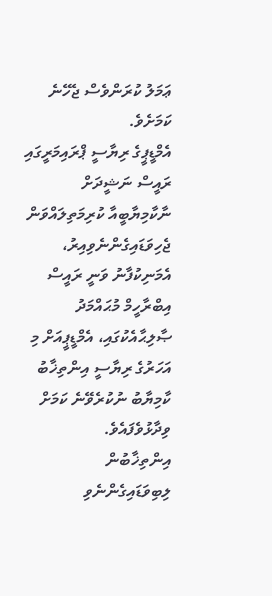ޢަމަލު ކުރަންވެސް ޖެހޭނެ ކަމަށެވެ.
އެމްޑީޕީގެ ރިޔާސީ ޕްރައިމަރީގައި ރައީސް ނަޝީދަށް ނާކާމިޔާބީއާ ކުރިމަތިލައްވަން ޖެހިވަޑައިގެންނެވިއިރު، އެމަނިކުފާނު ވަނީ ރައީސް އިބްރާހީމް މުޙައްމަދު ޞާލިޙާއެކުގައި، އެމްޑީޕީއަށް މި އަހަރުގެ ރިޔާސީ އިންތިޚާބު ކާމިޔާބު ނުކުރެވޭނެ ކަމަށް ވިދާޅުވެފައެވެ.
އިންތިޚާބުން ލިބިވަޑައިގެންނެވި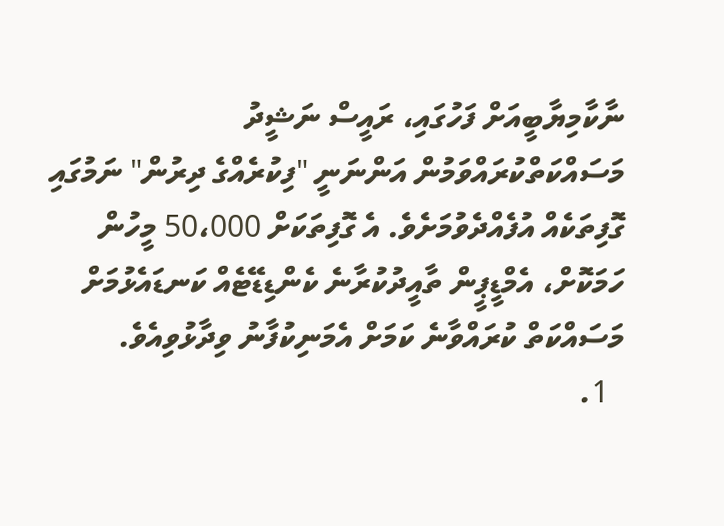ނާކާމިޔާބީއަށް ފަހުގައި، ރައީސް ނަޝީދު މަސައްކަތްކުރައްވަމުން އަންނަނީ "ފިކުރެއްގެ ދިރުން" ނަމުގައި ގޮފިތަކެއް އުފެއްދެވުމަށެވެ. އެ ގޮފިތަކަށް 50،000 މީހުން ހަމަކޮށް، އެމްޑީޕީން ތާއީދުކުރާނެ ކެންޑިޑޭޓެއް ކަނޑައެޅުމަށް މަސައްކަތް ކުރައްވާނެ ކަމަށް އެމަނިކުފާނު ވިދާޅުވިއެވެ.
  1.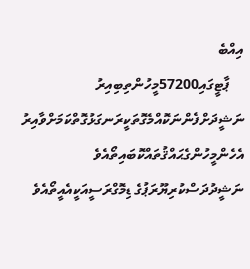އިއްބެ
    ޕާޓީގައި57200މީހުންތިބިއިރު ނަޝީދަށްފެންނަކޮއްމެގޮތަކީރަނގަޅުގޮތްކަމަށްވާއިރު އެހެންމީހުންގެޙައްޤުތައްކޮބައިތޯއެވެ ނަޝީދުދަސްކުރިޔޫރަޕުގެ ޑިމޮގްރަސީއަކީއެއީތޯއެވެ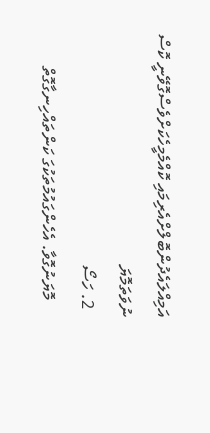އަމިއްލައެދުންބޮލްށްއެރިމައި ކޮއްމެމީހެކަށްވެސްގޮވޭނީ ކޮސް ނުވަތަމޮޔަ
  2. ހަސޯ
    މޮޔަނުގޮވާ. އެހެންގައުމުތަކުގަ ކަންތައްހިނގާގޮތް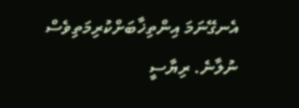އެނގޭނަމަ އިންތިޚާބަށްކުރިމަތިވެސް ނުލާނެ. ރިޔާސީ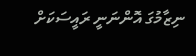ނިޒާމުގަ އޮންނަނީ ރައީސަކަށް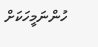ހުންނަމީހަކަށް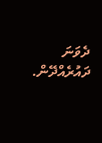ދެވަނަ ދައުރެއްދޭން.